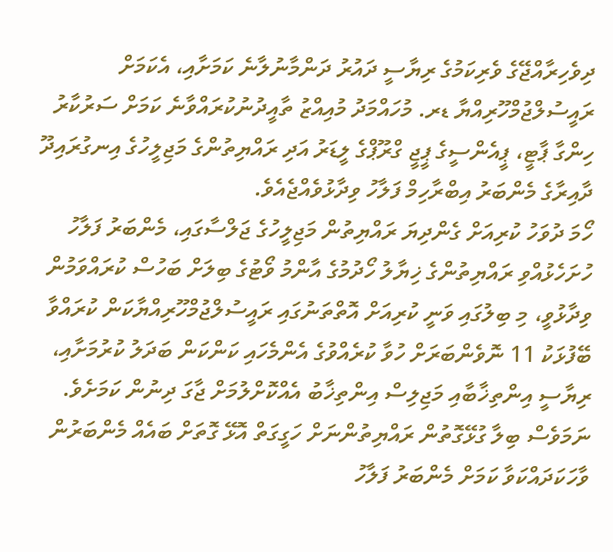ދިވެހިރާއްޖޭގެ ވެރިކަމުގެ ރިޔާސީ ދައުރު ދަންމާނުލާނެ ކަމަށާއި، އެކަމަށް ރައީސުލްޖުމްހޫރިއްޔާ ޑރ. މުހައްމަދު މުއިއްޒު ތާއީދުނުކުރައްވާނެ ކަމަށް ސަރުކާރު ހިންގާ ޕާޓީ، ޕީއެންސީގެ ޕީޖީ ގްރޫޕްގެ ލީޑަރު އަދި ރައްޔިތުންގެ މަޖިލީހުގެ އިނގުރައިދޫ ދާއިރާގެ މެންބަރު އިބްރާހިމް ފަލާހު ވިދާޅުވެއްޖެއެވެ.
ހޯމަ ދުވަހު ކުރިއަށް ގެންދިޔަ ރައްޔިތުން މަޖިލީހުގެ ޖަލްސާގައި، މެންބަރު ފަލާހު ހުށަހެޅުއްވި ރައްޔިތުންގެ ޚިޔާލު ހޯދުމުގެ އާންމު ވޯޓުގެ ބިލަށް ބަހުސް ކުރައްވަމުން ވިދާޅުވީ، މި ބިލުގައި ވަނީ ކުރިއަށް އޮތްތަނުގައި ރައީސުލްޖުމްހޫރިއްޔާކަން ކުރައްވާ ބޭފުޅަކު 11 ނޮވެންބަރަށް ހުވާ ކުރެއްވުގެ އެންމެހައި ކަންކަން ބަދަލު ކުރުމަށާއި، ރިޔާސީ އިންތިޚާބާއި މަޖިލިސް އިންތިޚާބު އެއްކޮށްލުމަށް ޖާގަ ދިނުން ކަމަށެވެ.
ނަމަވެސް ބިލާ ގުޅޭގޮތުން ރައްޔިތުންނަށް ހަގީގަތް އޮޅޭ ގޮތަށް ބައެއް މެންބަރުން ވާހަކަދައްކަވާ ކަމަށް މެންބަރު ފަލާހު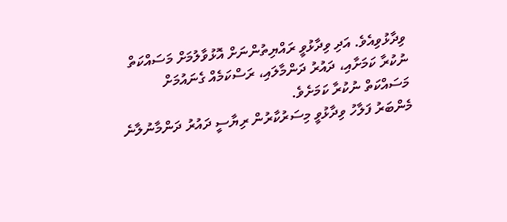ވިދާޅުވިއެވެ. އަދި ވިދާޅުވީ ރައްޔިތުންނަށް އޮޅުވާލުމަށް މަސައްކަތް ނުކުރާ ކަމަށާއި، ދައުރު ދަންމާލައި، ރަސްކަމެއް ގެނައުމަށް މަސައްކަތް ނުކުރާ ކަމަށެވެ.
މެންބަރު ފަލާހު ވިދާޅުވީ މިސަރުކާރުން ރިޔާސީ ދައުރު ދަންމާނުލާނެ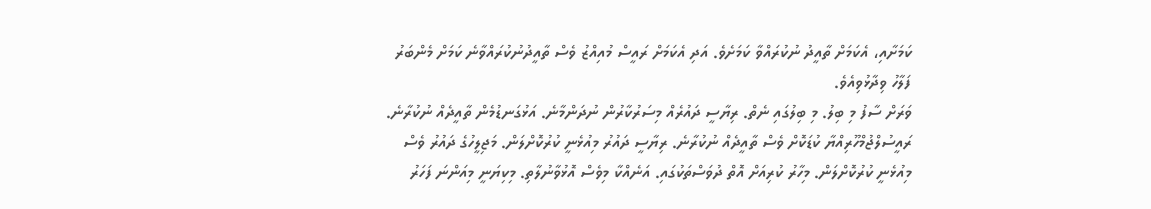ކަމަށާއި، އެކަމަށް ތާއީދު ނުކުރައްވާ ކަމަށެވެ. އަދި އެކަމަށް ރައީސް މުއިއްޒު ވެސް ތާއީދުނުކުރައްވާނެ ކަމަށް މެންބަރު ފަލާހު ވިދާޅުވިއެވެ.
ވަރަށް ސާފު މި ބިލު. މި ބިލުގައި ނެތް. ރިޔާސީ ދައުރެއް މިސަރުކާރުން ނުދަންމާނެ. އަޅުގަނޑުމެން ތާއީދެއް ނުކުރާނެ. ރައީސުލްޖުމްހޫރިއްޔާ ކުޑަކޮށް ވެސް ތާއީދެއް ނުކުރާނެ. ރިޔާސީ ދައުރު މިއުޅެނީ ކުރުކޮށްލަން. މަޖިލީހުގެ ދައުރު ވެސް މިއުޅެނީ ކުރުކޮށްލަން. މިހާރު ކުރިއަށް އޮތް ދުވަސްތަކުގައި. އަނެއްކާ މިވެސް އޮޅުވާނުލާތި. މިކިޔަނީ މިއަންނަ ފަހަރު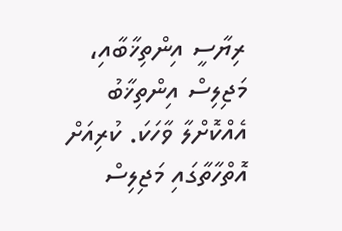ރިޔާސީ އިންތިޚާބާއި، މަޖިލިސް އިންތިޚާބު އެއްކޮށްލާ ވާހަކަ. ކުރިއަށް އޮތްހާތާގައި މަޖިލިސް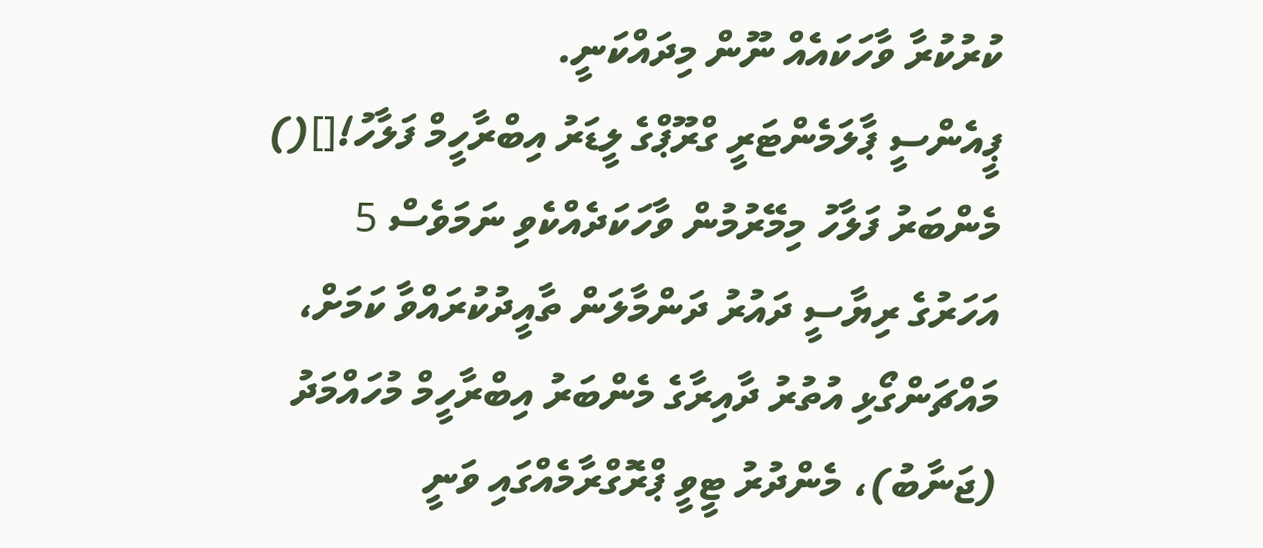ކުރުކުރާ ވާހަކައެއް ނޫން މިދައްކަނީ.
ޕީއެންސީ ޕާލަމެންޓަރީ ގްރޫޕްގެ ލީޑަރު އިބްރާހީމް ފަލާހު![]()
މެންބަރު ފަލާހު މިމޭރުމުން ވާހަކަދެއްކެވި ނަމަވެސް 5 އަހަރުގެ ރިޔާސީ ދައުރު ދަންމާލަން ތާއީދުކުރައްވާ ކަމަށް، މައްޗަންގޯޅި އުތުރު ދާއިރާގެ މެންބަރު އިބްރާހީމް މުހައްމަދު (ޖަނާބު)، މެންދުރު ޓީވީ ޕްރޮގްރާމެއްގައި ވަނީ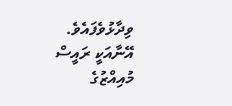ވިދާޅުވެފައެވެ.
އޭނާއަކީ ރައީސް މުއިއްޒުގެ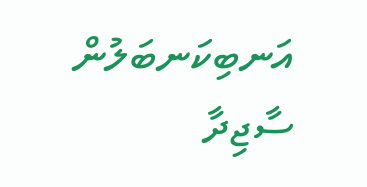އަނބިކަނބަލުން ސާޖިދާ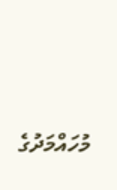މުހައްމަދުގެ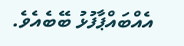އެއްބައްޕާފުޅު ބޭބެއެވެ.